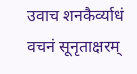उवाच शनकैर्व्याधं वचनं सूनृताक्षरम्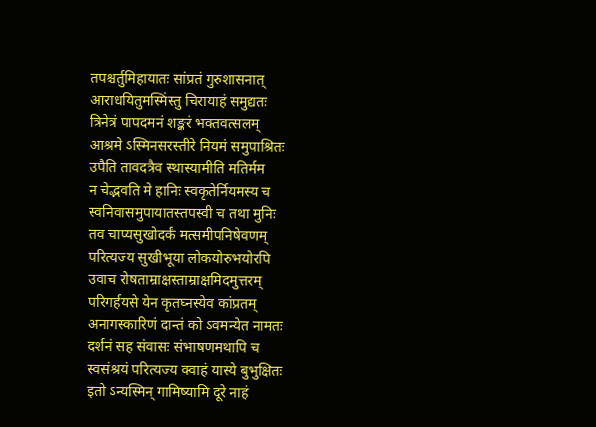तपश्चर्तुमिहायातः सांप्रतं गुरुशासनात्
आराधयितुमस्मिंस्तु चिरायाहं समुद्यतः
त्रिनेत्रं पापदमनं शङ्करं भक्तवत्सलम्
आश्रमे ऽस्मिनसरस्तीरे नियमं समुपाश्रितः
उपैति तावदत्रैव स्थास्यामीति मतिर्मम
न चेद्भवति मे हानिः स्वकृतेर्नियमस्य च
स्वनिवासमुपायातस्तपस्वी च तथा मुनिः
तव चाप्यसुखोदर्कं मत्समीपनिषेवणम्
परित्यज्य सुखीभूया लोकयोरुभयोरपि
उवाच रोषताम्राक्षस्ताम्राक्षमिदमुत्तरम्
परिगर्हयसे येन कृतघ्नस्येव कांप्रतम्
अनागस्कारिणं दान्तं को ऽवमन्येत नामतः
दर्शनं सह संवासः संभाषणमथापि च
स्वसंश्रयं परित्यज्य क्वाहं यास्ये बुभुक्षितः
इतो ऽन्यस्मिन् गामिष्यामि दूरे नाहं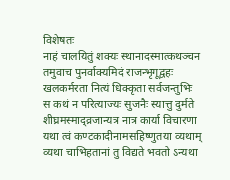विशेषतः
नाहं चालयितुं शक्यः स्थानादस्मात्कथञ्चन
तमुवाच पुनर्वाक्यमिदं राजन्भृगूद्वहः
खलकर्मरता नित्यं धिक्कृता सर्वजन्तुभिः
स कथं न परित्याज्यः सुजनैः स्यात्तु दुर्मते
शीघ्रमस्माद्व्रजान्यत्र नात्र कार्या विचारणा
यथा त्वं कण्टकादीनामसहिष्णुतया व्यथाम्
व्यथा चाभिहतानां तु विद्यते भवतो ऽन्यथा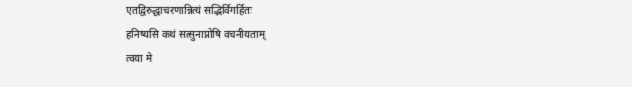एतद्विरुद्धाचरणान्नित्यं सद्भिर्विगर्हितः
हनिष्यसि कथं सत्सुनाप्नोषि वचनीयताम्
त्वया मे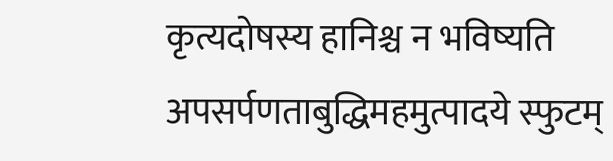कृत्यदोषस्य हानिश्च न भविष्यति
अपसर्पणताबुद्धिमहमुत्पादये स्फुटम्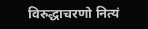विरुद्धाचरणो नित्यं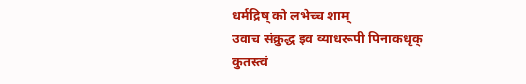धर्मद्रिष् को लभेच्च शाम्
उवाच संक्रुद्ध इव व्याधरूपी पिनाकधृक्
कुतस्त्वं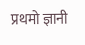प्रथमो ज्ञानी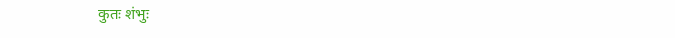कुतः शंभुः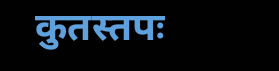कुतस्तपः